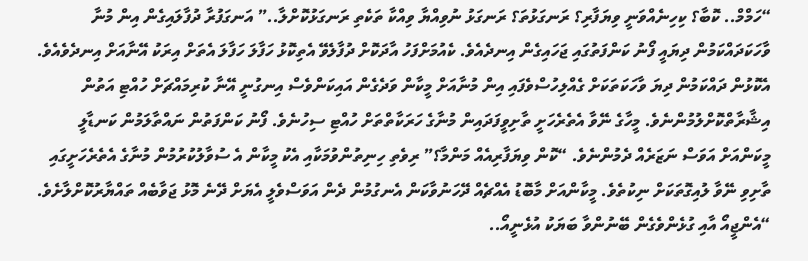“ހަމްމް.. ކޮބާ؟ ކިހިނެއްވަނީ ވިޔަފާރި؟ ރަނގަޅުތަ؟ ރަނގަޅު ނުވިއްޔާ ވިއްކާ ތަކެތި ރަނގަޅުކޮށްލާ..” އަނގަފުރާ ދުފާލައިގެން އިން މުނާ ވާހަކަދައްކަމުން ދިޔައީ ފޯނު ކަންފަތުގައި ޖަހައިގެން އިނދެއެވެ. ކެއުމަށްފަހު އާދަކޮށް ދުފާލެވޭ އެތިކޮޅު ހަފާލަ ހަފާލަ އެތަށް އިރަކު އޭނާއަށް އިނދެވެއެވެ. އެކޮޅުން ދައްކަމުން ދިޔަ ވާހަކަތަކަށް ގެއްލިހުސްވެފައި އިން މުނާއަށް މީކާން ވަދެގެން އައިކަންވެސް އިނގުނީ އޭނާ ކުރިމައްޗަށް ހުއްޓި އަތުން އިޝާރާތްކޮށްލުމުންނެވެ. މީހާގެ ނޭވާ އެތެރެހަށީ ތާށިވީފަދައިން މުނާގެ ހަރަކާތްތަށް ހުއްޓި ސިހުނެވެ. ފޯނު ކަންފަތުން ނައްތާލަމުން ކަނޑާލީ މީކަންއަށް އަވަސް ނަޒަރެއް ދެމުންނެވެ. “ކޮން ވިޔަފާރިއެއް މަންމާ؟” ރިވެތި ހިނިތުންވުމަކާއި އެކު މީކާން އެ ސުވާލުކުރުމުން މުނާގެ އެތެރެހަށީގައި ތާށިވި ނޭވާ ލުއިގޮތަކަށް ނިކުތެވެ. މީކާންއަށް މާބޮޑު އެއްޗެއް ދޭހަނުވާކަން އެނގުމުން ދެން އަވަސްވެލީ އެޔަށް ދޭނެ މޮޅު ޖަވާބެއް ތައްޔާރުކޮށްލާށެވެ.
“އެންޖީއޯ އާއި ގުޅެންވެގެން ބޭނުންވާ ބަޔަކު އުޅެނީއޯ..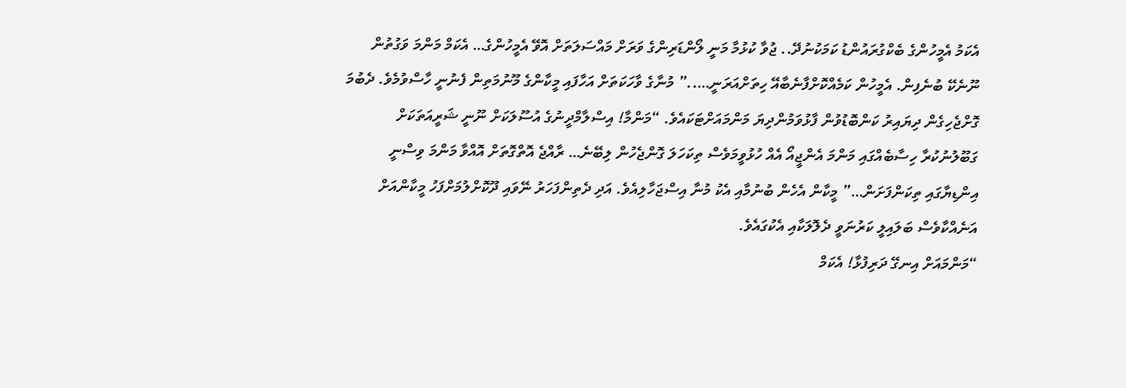އެކަމު އެމީހުންގެ ބެކްގުރައުންޑު ކަމަކުނުދޭ.. ޖުވާ ކުޅުމާ މަނީ ލޯންޑަރިންގެ ވަރަށް މައްސަލަތަށް އޮވޭ އެމީހުންގެ… އެކަމް މަންމަ ވަގުތުން ނޫނެކޭ ބުނެފިން. އެމީހުން ކަމެއްކޮށްފާނެބާއޭ ހިތަށްއަރަނީ…..” މުނާގެ ވާހަކަތަށް އަހާފައި މީކާންގެ މޫނުމަތިން ފެނުނީ ހާސްވުމެވެ. ދެބުމަ ގޮށްޖެހިގެން ދިޔައިރު ކަންބޮޑުވުން ފާޅުވަމުންދިޔަ މަންމައަށްޓަކައެވެ. “މަންމާ! އިސްލާމްދީނުގެ އުސޫލަކަށް ނޫނީ ޝަރީއަތަކަށް ގަބޫލުނުކުރާ ހިސާބެއްގައި މަންމަ އެންޖީއޯ އެއް ހުޅުވީމަވެސް ތިކަހަލަ ގޮންޖެހުން ލިބޭނެ… ރާއްޖެ އޮތްގޮތަށް އޮއްވާ މަންމަ ވިސްނީ އިންޑިޔާގައި ތިކަންފަށަން…” މީކާން އެހެން ބުނުމާއި އެކު މުނާ އިސްޖަހާލިއެވެ. އަދި ދެތިންފަހަރު ނޭވައި ދޫކޮށްލުމަށްފަހު މީކާންއަށް އަނެއްކާވެސް ބަލައިލީ ކަރުނަވީ ދެލޮލަކާއި އެކުގައެވެ.
“މަންމައަށް އިނގޭ ދަރިފުޅާ! އެކަމް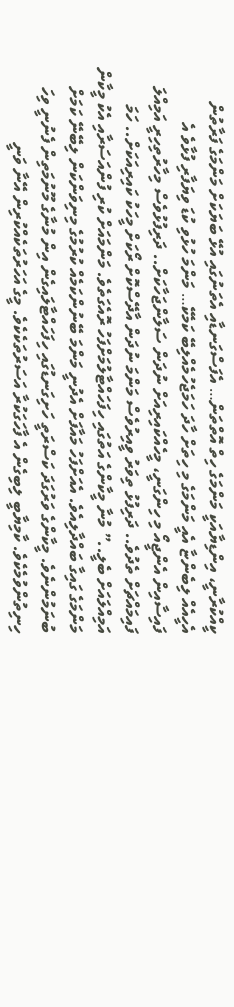ކީއްކުރާނީ، އިންޑިޔާއަކީ މަންމަގެ ހިތް އޮތްތަން… އެފަސްގަނޑާއި އެތަނުގައި އުޅޭ ބަޔަކަށް މަންމަގެ ފަރާތުން އެހީއެއް ލިބެންޏާ އެއީ މަންމަގެ މި ހިތަށް ހާދަ ހަމަޖެހުމެއްލިބޭ ކަމެކޭ… މަންމަ ހުޅުވި ކުޑަ ވިޔަފާރި ފުޅާވެ އެ ފައިސާއިން އެންޖީއޯ މި ހިންގަނީ، މީހެއްކައިރިއަށް ނުދަން ސަލާންޖަހާކަށް.. ދަރިފުޅުވެސް މިހާރުތިހިރީ އަމިއްލަ ފައިމައްޗަށް ތެދުވެ.. ދަރިފުޅު ތިވަރު ވީއިރުވެސް މަންމަ ނުދަން އާދޭސްކޮށް ރޯކަށް މީހަކު ކައިރިއަކަށް.. ހަމަ އަމިއްލައަށް ބެލީ..” މުނާ މީކާންގެ އަތުގައި ހިފަހައްޓާލުމަށްފަހު ރޮއެގަތެވެ. މަންމައަށް ކުރި ފުންއަސަރާއި އެކު މީކާން މަންމަގެ ގައިގާ ބައްދާލިއެވެ. އެއަށްފަހު މައާފަށް އެދުނީ މަންމަ ބޭނުންކަމެއް ކުރުމުގެ މިނިވަންކަން ލިބޭނޭ ކަމަށް ބުނަމުންނެވެ. މީކާންގެ ވަރުގަދަ ކަސްރަތީ ހަށިގަނޑުގައި ހިފަހައްޓާލައިގެން އިން މުނާގެ މޫނުމަތިން ފެނުނީ ވިހަ ހިނިތުންވުމެކެވެ. ކާމިޔާބީ ލިބިގެން އެ ފާހަގަކުރާ އަސަރުތަކެކެވެ. މީގެ އަހަރުތަކެއްކުރިން އޭނާ ވަނީ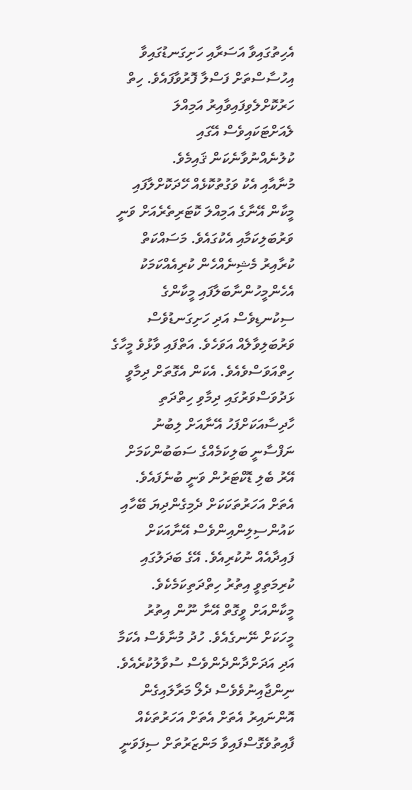އެހިތުގައިވާ އަސަރާއި ހަށިގަނޑުގައިވާ އިހުސާސްތަށް ފަސްލާ ފޮރުވާފައެވެ. ހިތް ހަރުކޮށްލެވިފައިވާއިރު އަމިއްލަ ލެއަށްޓަކައިވެސް އޭގައި ކުލުނެއްނުވާނެކަން ޤައިމެވެ.
މުނާއާއި އެކު ވަގުތުކޮޅެއް ހޭދަކޮށްލާފައި މީކާން އޭނާގެ އަމިއްލަ ކޮޓަރިތެރެއަށް ވަނީ ވަރުބަލިކަމާއި އެކުގައެވެ. މަސައްކަތް ކުރާއިރު މެޝިނެއްހެން ކުރިއެއްކަމަކު އެހެންމީހުންނާބަލާފައި މީކާންގެ ސިކުނޑިވެސް އަދި ހަށިގަނޑުވެސް ވަރުބަލިވާލެއް އަވަހެވެ. އަތްފައި ވާޅުވެ މީހާގެ ހިތްއަވަސްވެއެވެ. އެކަން އެގޮތަށް ދިމާވީ ޅަދުވަސްވަރުގައި ދިމާވި ހިތްދަތި ހާދިސާއަކަށްފަހު އޭނާއަށް ލިބުނު ނަފްސާނީ ބަލިކަމެއްގެ ސަބަބުންކަމަށް އޭރު ބެލި ޑޮކްޓަރުން ވަނީ ބުނެފައެވެ. އެތަށް އަހަރުތަކަކަށް ދެމިގެންދިޔަ ބޭހާއި ކައުންސިލިންއިންވެސް އޭނާއަކަށް ފައިދާއެއް ނުކުރިއެވެ. އޭގެ ބަދަލުގައި ކުރިމަތިވީ އިތުރު ހިތްދަތިކަމެކެވެ. މީކާންއަށް ވީގޮތް އޭނާ ނޫން އިތުރު މީހަކަށް ނޭނގެއެވެ. ހުދު މުނާވެސް އެކަމާ އަދި އަދަށްދާންދެންވެސް ސުވާލުކުރެއެވެ. ނިންޖާއިނުވެވެސް ދެލޯ މަރާލައިގެން އޮންނައިރު އެތަށް އެތަށް އަހަރުތަކެއް ފާއިތުވެގޮސްފައިވާ މަންޒަރުތަށް ސިފަވަނީ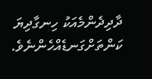ދާދިދެންމެއަކު ހިނގާދިޔަ ކަންތަށްގަނޑެއްހެންނެވެ.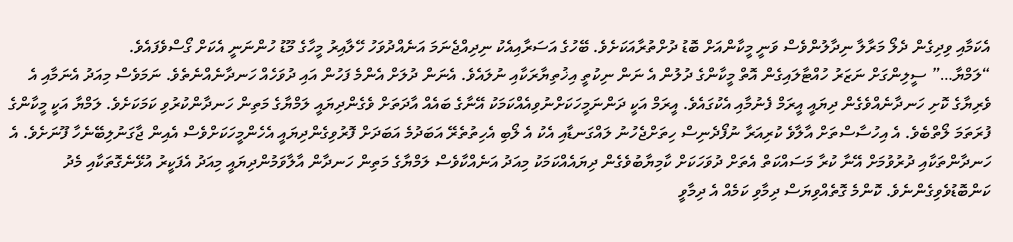އެކަމާއި ވިދިގެން ދެލޯ މަރާލާ ނިދާލުންވެސް ވަނީ މީކާންއަށް ބޮޑު ދުށްތުރާއަކަށެވެ. ބޭހުގެ އަސަރާއިއެކު ނިދިއްޖެނަމަ އަނެއްދުވަހު ހޭލާއިރު މީހާގެ މޫޑު ހުންނަނީ އެކަށް ގޯސްވެފައެވެ.
“ލަމްޔާ…” ސީލިންގަށް ނަޒަރު ހުއްޓާލައިގެން އޮތް މީކާންގެ ދުލުން އެ ނަން ނިކުތީ އިޚުތިޔާރަކާއި ނުލައެވެ. އެނަން ދުލަށް އެންމެ ފަހުން އައި ދުވަހެއް ހަނދާނެއްނެތެވެ. ނަމަވެސް މިއަދު އެނަމާއި އެ ވެރިޔާގެ ކޮށި ހަނދާނެއްވެގެން ދިޔައީ އީރަމް ފެނުމާއި އެކުގައެވެ. އީރަމް އަކީ ދަންނަމީހަކަށްނުވިއެއްކަމަކު އޭނާގެ ބައެއް އާދަތަށް ވެގެންދިޔައީ ލަމްޔާގެ މަތިން ހަނދާންކުރުވި ކަމަކަށެވެ. ލަމްޔާ އަކީ މީކާންގެ ފުރަތަމަ ލޯތްބެވެ. އެ އިހުސާސްތަށް އާލާވެ ކުރިއަރާ ނުފޯދެނިސް ހިތަށްޖެހުނު ލައްގަނޑާއި އެކު އެ ލޯބި އެހިތުތެރޭ އަބަދުމެ އަބަދަށް ފޮރުވިގެންދިޔައީ އެހެންމީހަކަށްވެސް އެއިން ޖާގަނުލިބޭނެހާ ފޫނަށެވެ. އެ ހަނދާންތަކާއި ދުރުވުމަށް އޭނާ ކުރާ މަސައްކަތް އެތަށް ދުވަހަކަށް ކާމިޔާބުވެގެން ދިޔައެއްކަމަކު މިއަދު އަނެއްކާވެސް ލަމްޔާގެ މަތިން ހަނދާން އާލާވަމުންދިޔައީ މިއަދު އެފަކީރު އުޅޭނެގޮތަކާއި މެދު ކަންބޮޑުވެވިގެންނެވެ. ކޮންމެ ގޮތެއްވިޔަސް ދިމާވި ކަމެއް އެ ދިމާވީ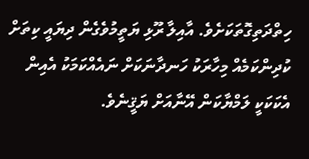ހިތްދަތިގޮތަކަށެވެ. އާއިލާ ރޫޅި ޔަތީމުވެގެން ދިޔައީ ކިތަށް ކުދިންކަމެއް މިހާރަކު ހަނދާނަކަށް ނައެއްކަމަކު އެއިން އެކަކަކީ ލަމްޔާކަން އޭނާއަށް ޔަޤީނެވެ.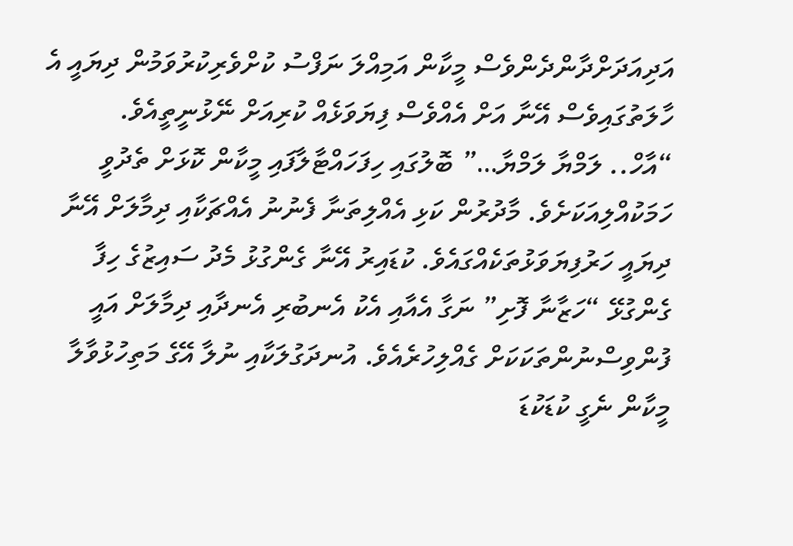އަދިއަދަށްދާންދެންވެސް މީކާން އަމިއްލަ ނަފްސު ކުށްވެރިކުރުވަމުން ދިޔައީ އެ ހާލަތުގައިވެސް އޭނާ އަށް އެއްވެސް ފިޔަވަޅެއް ކުރިއަށް ނޭޅުނީތީއެވެ.
“އާހް.. ލަމްޔާ ލަމްޔާ…” ބޮލުގައި ހިފަހައްޓާލާފައި މީކާން ކޮޅަށް ތެދުވީ ހަމަކުއްލިއަކަށެވެ. މާދުރުން ކަޅި އެއްލިތަނާ ފެނުނު އެއްޗަކާއި ދިމާލަށް އޭނާ ދިޔައީ ހަރުފިޔަވަޅުތަކެއްގައެވެ. ކުޑައިރު އޭނާ ގެންގުޅު މެދު ސައިޒުގެ ހިފާ ގެންގުޅޭ “ހަޒާނާ ފޮށި” ނަގާ އެއާއި އެކު އެނބުރި އެނދާއި ދިމާލަށް އައީ ފުންވިސްނުންތަކަކަށް ގެއްލިހުރެއެވެ. އުނދަގުލަކާއި ނުލާ އޭގެ މަތިހުޅުވާލާ މީކާން ނެގީ ކުޑަކުޑަ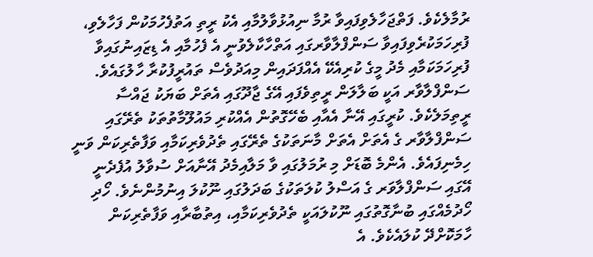ރުމާލެކެވެ. ފަތްޖަހާލެވިފައިވާ ރުމާ ނިއުޅުވާލުމާއި އެކު ރީތި އަތުފެހުމަކުން ފަހާލެވި، ފުރިހަމަކުރެވިފައިވާ ސަންފްލާވާރގައި އަތްހާކާލެވުނީ އެ ފެހުމާއި އެ ޑިޒައިނުގައިވާ ފުރިހަމަކަމާއި މެދު މީގެ ކުރިއެކޭ އެއްފަދައިން މިއަދުވެސް ތައުރީފުކުރާ ހާލުގައެވެ. ސަންފްލާވާރ އަކީ ބަލާލަން ރީތިވެފައި އޭގެ ޖާދޫގައި އެތަށް ބަޔަކު ޖައްސާ ރީތިމަލެކެވެ. ކުރީގައި އޭނާ އެއާއި ބެހޭގޮތުން އެއްކުރި މައުލޫމާތުތަކު ތެރޭގައި ސަންފްލާވާރ ގެ އެތަށް އެތަށް މާނަތަކުގެ ތެރޭގައި ތެދުވެރިކަމާއި ވަފާތެރިކަން ވަނީ ހިމެނިފައެވެ. އެންމެ ބޮޑަށް މި ރުމަލުގައި ވާ މަލާއިމެދު އޭނާއަށް ސުވާލު އުފެދެނީ އޭގައި ސަންފްލާވަރ ގެ އަސްލު ކުލަތަކުގެ ބަދަލުގައި ނޫކުލަ އިނުމުންނެވެ. ހޯދި ހޯދުމެއްގައި ބުނާގޮތުގައި ނޫކުލައަކީ ތެދުވެރިކަމާއި، އިތުބާރާއި ވަފާތެރިކަން ހާމަކޮށްދޭ ކުލައެކެވެ. އެ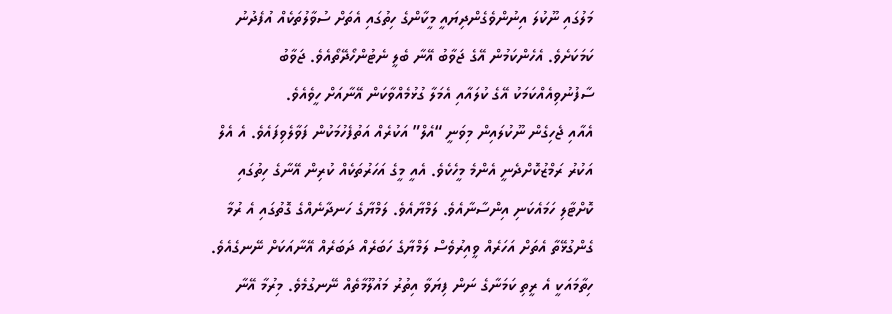މަލުގައި ނޫކުލަ އިނުންވެގެންދިޔައީ މީކާންގެ ހިތުގައި އެތަށް ސުވާލުތަކެއް އުފެދުނު ކަމަކަށެވެ. އެހެންކަމުން އޭގެ ޖަވާބު އޭނާ ބެލީ ނެޓުންހޯދޭތޯއެވެ. ޖަވާބު ސާފުނުވިއެއްކަމަކު އޭގެ ކުލައާއި އެމަލާ ގުޅުމެއްވާކަން އޭނާއަށް ހީވެއެވެ.
އެއާއި ޖެހިގެން ނޫކުލައިން މިވަނީ “އެލް” އަކުރެއް އަތުފެހުމަކުން ފަވާލެވިފައެވެ. އެ އެލް އަކުރު ރަމްޒުކޮށްދެނީ އެންމެ މީހެކެވެ. އެއީ މީގެ އަހަރުތަކެއް ކުރިން އޭނާގެ ހިތުގައި ކޮށްޓާލި ހަމައެކަނި އިންސާނާއެވެ. ލަމްޔާއެވެ. ލަމްޔާގެ ހަނދާނެއްގެ ގޮތުގައި އެ ރުމާ ގެންގުޅޭތާ އެތަށް އަހަރެއް ވީއިރުވެސް ލަމްޔާގެ ހަބަރެއް ދަބަރެއް އޭނާއަކަށް ނޭނގެއެވެ. ހިތާމައަކީ އެ ރީތި ކަމަނާގެ ނަން ފިޔަވާ އިތުރު މައުލޫމާތެއް ނޭނގުމެވެ. މިރުމާ އޭނާ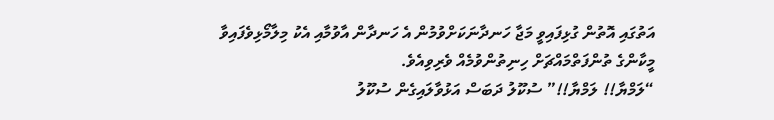އަތުގައި އޮތުން ގުޅިފައިވީ މަޖާ ހަނދާނަކަށްވުމުން އެ ހަނދާން އާވުމާއި އެކު މިލާމޯޅިވެފައިވާ މީކާންގެ ތުންފަތްމައްޗަށް ހިނިތުންވުމެއް ވެރިވިއެވެ.
“ލަމްޔާ!! ލަމްޔާ!!” ސުކޫލު ދަބަސް އަޅުވާލައިގެން ސުކޫލު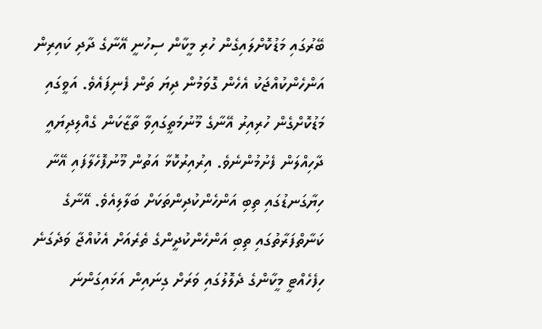ބޭރުގައި މަޑުކޮށްލައިގެން ހުރި މީކާން ސިހުނީ އޭނާގެ ދާދި ކައިރިން އަންހެންކުއްޖަކު އެހެން ގޮވަމުން ދިޔަ ތަން ފެނިފައެވެ. އަވީގައި މަޑުކޮށްގެން ހުރިއިރު އޭނާގެ މޫނުމަތީގައިވާ ތާޒާކަން ގެއްލިދިޔައީ ދާހިއްލަން ފެށުމުންނެވެ. އިރުއިރުކޮޅާ އަތުން މޫނުފޮހެލާފައި އޭނާ ހިޔާގަނޑުގައި ތިބި އަންހެންކުދިންތަކަށް ބަލާލިއެވެ. އޭނާގެ ކަނާތްފަރާތުގައި ތިބި އަންހެންކުދީންގެ ތެރެއަށް އެކުއްޖާ ވަދެގަނެ ހިފެހެއްޓީ މީކާންގެ ދެލޮލުގައި ވަރަށް ގިނައިން އަޅައިގަންނަ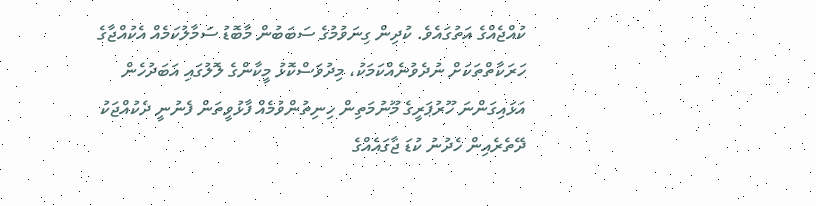ކުއްޖެއްގެ އަތުގައެވެ. ކުދިން ގިނަވުމުގެ ސަބަބުން މާބޮޑު ސަމާލުކަމެއް އެކުއްޖާގެ ހަރަކާތްތަކަށް ނުދެވުނެއްކަމަކު، މިދުވަސްކޮޅު މީކާންގެ ލޮލުގައި އަބަދުހެން އަޅައިގަންނަ ހޫރުޕަރީގެ މޫނުމަތިން ހިނިތުންވުމެއް ފާޅުވީތަން ފެނުނީ ދެކުއްޖަކު ދޭތެރެއިން ހެދުނު ކުޑަ ޖާގައެއްގެ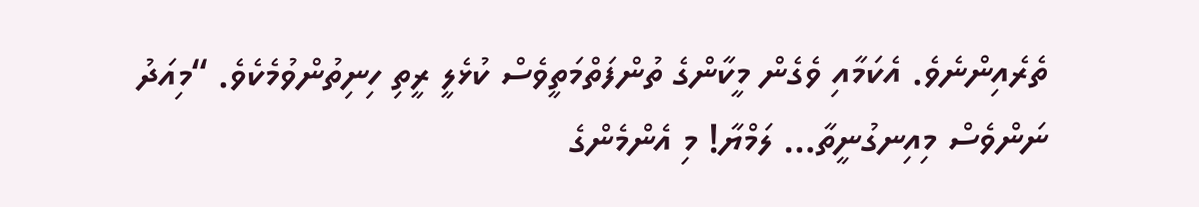ތެރެއިންނެވެ. އެކަމާއި ވެގެން މީކާންގެ ތުންފަތްމަތީވެސް ކުޅެލީ ރީތި ހިނިތުންވުމެކެވެ. “މިއަދު ނަންވެސް މިއިނގުނީތާ… ލަމްޔާ! މި އެންމެންގެ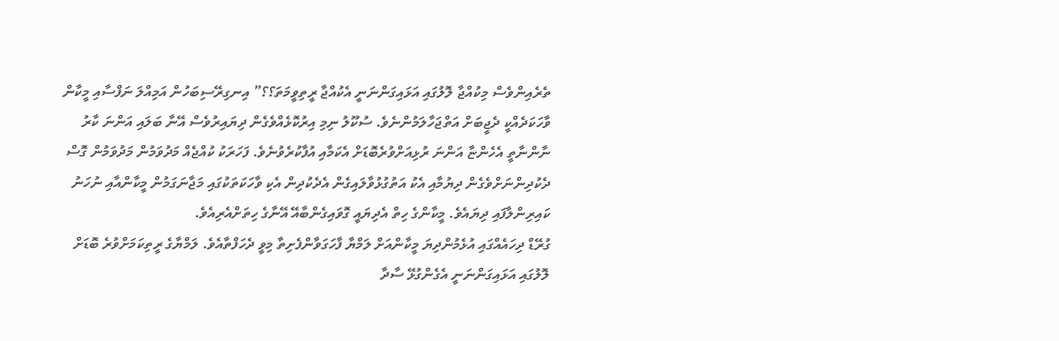ތެރެއިންވެސް މިކުއްޖާ ލޮލުގައި އަޅައިގަންނަނީ އެކުއްޖާ ރީތިވީމަތަ؟؟” އިނގިރޭސިބަހުން އަމިއްލަ ނަފްސާއި މީކާން ވާހަކަދެއްކީ ދެޖީބަށް އަތްޖަހާލަމުންނެވެ. ސުކޫލު ނިމި އިރުކޮޅެއްވެގެން ދިޔައިރުވެސް އޭނާ ބަލައި އަންނަ ކާރު ނާންނާތީ އެހެންޏާ އަންނަ ރުޅިއަށްވުރެބޮޑަށް އެކަމާއި އުފާކުރެވުނެވެ. ފަހަރަކު ކުއްޖެއް މަދުވަމުން މަދުވަމުން ގޮސް ދެކުދިންނަށްވެގެން ދިޔުމާއި އެކު އަތުގުޅުވާލައިގެން އެދެކުދިން އެކި ވާހަކަތަކުގައި މަޖާނަގަމުން މީކާންއާއި ނުހަނު ކައިރިންލާފައި ދިޔައެވެ. މީކާންގެ ހިތް އެދިޔައީ ގޮވައިގެންބާއޭ އޭނާގެ ހިތަށްއެރިއެވެ.
ގުރޭޑް ދިހައެއްގައި އުޅެމުންދިޔަ މީކާންއަށް ލަމްޔާ ފާހަގަވާންފެށިތާ މިވީ ދެހަފްތާއެވެ. ލަމްޔާގެ ރީތިކަމަށްވުރެ ބޮޑަށް ލޮލުގައި އަޅައިގަންނަނީ އެގެންގުޅޭ ސާދާ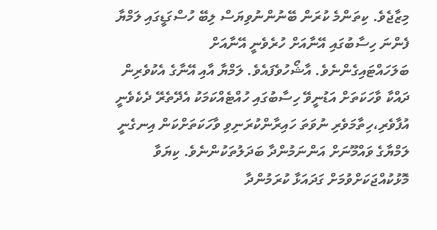މިޒާޖެވެ. ކިތަންމެ ކުރަން ބޭނުންނުވިޔަސް ލިބޭ ހުސްގަޑީގައި ލަމްޔާ ފެންނަ ހިސާބުގައި އޭނާއަށް ހުރެވެނީ އޭނާއަށް ބަލަހައްޓައިގެންނެވެ. އާޝޯހުވެފައެވެ. ލަމްޔާ އާއި އޭނާގެ އެކުވެރިން ދައްކާ ވާހަކަތަށް އަޑުނީވޭ ހިސާބުގައި ހުއްޓެއްކަމަކު އެދޭތެރޭ ދެކެވެނީ އުފާވެރި،ހިތާމަވެރި ނުވަތަ ހައިރާންކުރަނިވި ވާހަކަތަށްކަން އިނގެނީ ލަމްޔާގެ ވައްމޫނަށް އަންނަމުންދާ ބަދަލުތަކުންނެވެ. ކިޔަވާ މޮޅުކުއްޖަކަށްވުމަށް ގަދައަޅާ ކުރަމުންދާ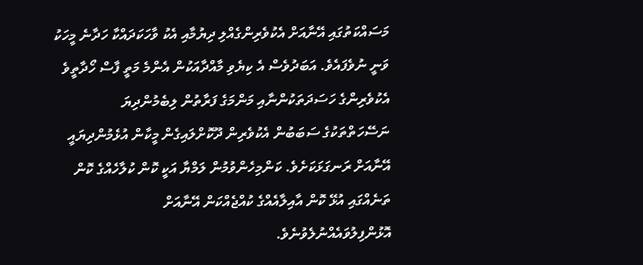މަސައްކަތުގައި އޭނާއަށް އެކުވެރިންގެއްލި ދިޔުމާއި އެކު ވާހަކަދައްކާ ހަދާނެ މީހަކު ވަނީ ނުވެފައެވެ. އަބަދުވެސް އެ ކިޔެވި މާއްދާއަކުން އެންމެ މަތީ ފާސް ހޯދާތީވެ އެކުވެރިންގެ ހަސަދަތަކުންނާއި މަންމަގެ ފަރާތުން ލިބެމުންދިޔަ ނަސޭހަތްތަކުގެ ސަބަބުން އެކުވެރިން ދޫކޮށްލައިގެން މީކާން އުޅެމުންދިޔައީ އޭނާއަށް ރަނގަޅަކަށެވެ. ކަންމިހެންވުމުން ލަމްޔާ އަކީ ކޮން ކުލާހެއްގެ ކޮން ތަނެއްގައި އުޅޭ ކޮން އާއިލާއެއްގެ ކުއްޖެއްކަން އޭނާއަށް އޮޅުންފިލުވައެއްނުލެވުނެވެ.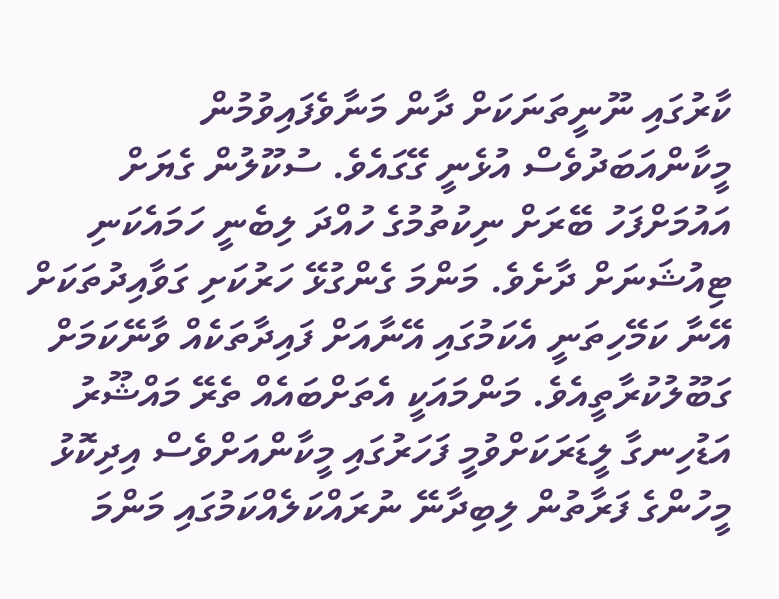ކާރުގައި ނޫނީތަނަކަށް ދާން މަނާވެފައިވުމުން މީކާންއަބަދުވެސް އުޅެނީ ގޭގައެވެ. ސުކޫލުން ގެޔަށް އައުމަށްފަހު ބޭރަށް ނިކުތުމުގެ ހުއްދަ ލިބެނީ ހަމައެކަނި ޓިއުޝަނަށް ދާށެވެ. މަންމަ ގެންގުޅޭ ހަރުކަށި ގަވާއިދުތަކަށް އޭނާ ކަމޭހިތަނީ އެކަމުގައި އޭނާއަށް ފައިދާތަކެއް ވާނޭކަމަށް ގަބޫލުކުރާތީއެވެ. މަންމައަކީ އެތަށްބައެއް ތެރޭ މައްޝޫރު އަޑުހިނގާ ލީޑަރަކަށްވުމީ ފަހަރުގައި މީކާންއަށްވެސް އިދިކޮޅު މީހުންގެ ފަރާތުން ލިބިދާނޭ ނުރައްކަލެއްކަމުގައި މަންމަ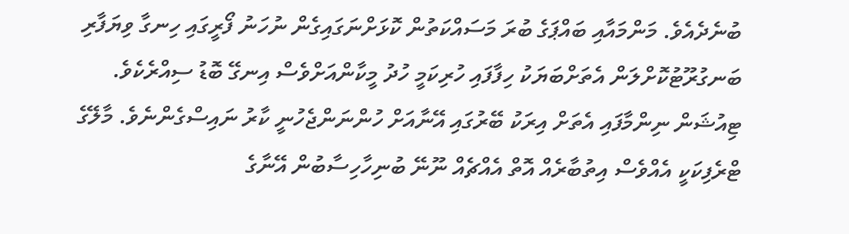ބުނެދެއެވެ. މަންމައާއި ބައްޕަގެ ބުރަ މަސައްކަތުން ކޮޅަށްނަގައިގެން ނުހަނު ފޯރީގައި ހިނގާ ވިޔަފާރި ބަނގުރޫޓުކޮށްލަން އެތަށްބަޔަކު ހިފާފައި ހުރިކަމީ ހުދު މީކާންއަށްވެސް އިނގޭ ބޮޑު ސިއްރެކެވެ.
ޓިއުޝަން ނިންމާފައި އެތަށް އިރަކު ބޭރުގައި އޭނާއަށް ހުންނަންޖެހުނީ ކާރު ނައިސްގެންނެވެ. މާލޭގެ ޓްރެފިކަކީ އެއްވެސް އިތުބާރެއް އޮތް އެއްޗެއް ނޫނޭ ބުނިހާހިސާބުން އޭނާގެ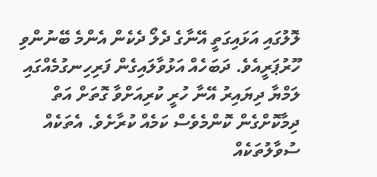ލޮލުގައި އަޅައިގަތީ އޭނާގެ ދެލޯ ދެކެން އެންމެ ބޭނުންވި ހޫރުޕަރީއެވެ. ދަބަހެއް އަޅުވާލައިގެން ފަރިހިނގުމެއްގައި ލަމްޔާ ދިޔައިރު އޭނާ ހުރީ ކުރިއަށްވާ ގޮތަށް އަތް ދިމާކޮށްގެން ކޮންމެވެސް ކަމެއް ކުރާށެވެ. އެތަކެއް ސުވާލުތަކެއް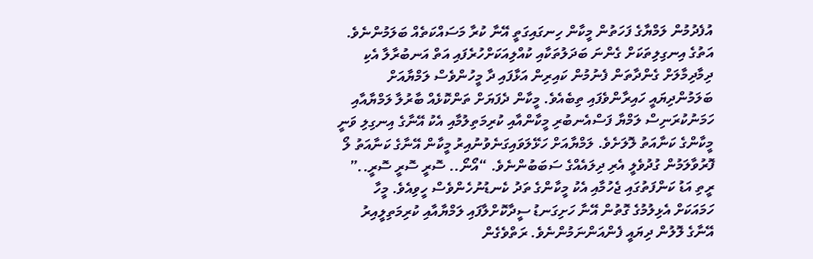އުފެދުމުން ލަމްޔާގެ ފަހަތުން މީކާން ހިނގައިގަތީ އޭނާ ކުރާ މަސައްކަތެއް ބަލަމުންނެވެ. އަތުގެ އިނގިލިތަކަށް ގެންނަ ބަދަލުތަކާއި ކުއްލިއަކަށްހުރެފައި އަތް އަނބުރާލާ އެކި ދިމާދިމާލަށް ގެންދާތަން ފެނުމުން ކައިރިން އަޅާފައި ދާ މީހުންވެސް ލަމްޔާއަށް ބަލަމުންދިޔައީ ހައިރާންވެފައި ތިބެއެވެ. މީކާން ދެފަޔަށް ތަންކޮޅެއް ބާރުލާ ލަމްޔާއާއި ހަމަނުކުރަނިސް ލަމްޔާ ފަސްއެނބުރި މީކާންއާއި ކުރިމަތިލުމާއި އެކު އޭނާގެ އިނގިލި ވަނީ މީކާންގެ ކަނާއަތު ލޮލަށެވެ. ލަމްޔާއަށް ހަޅޭލަވައިގަނެވުނުއިރު މީކާން އޭނާގެ ކަނާއަތު ލޯ ފޮރުވާލަމުން ގުދުވެލީ އެރި ދިލައެއްގެ ސަބަބުންނެވެ. “އޯނޯ.. ސޮރީ ސޮރީ ސޮރީ..” ރީތި އަޑު ކަންފަތުގައި ޖެހުމާއި އެކު މީކާންގެ ތަދު ކެނޑުނުހެންވެސް ހީވިއެވެ. މީހާ ހަމައަކަށް އެޅިލުމުގެ ގޮތުން އޭނާ ހަށިގަނޑު ސީދާކޮށްލާފައި ލަމްޔާއާއި ކުރިމަތިލީއިރު އޭނާގެ ލޮލުން ދިޔައީ ފެންއަންނަމުންނެވެ. ރަތްވެގެން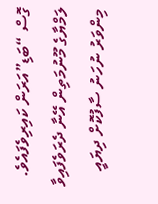ގޮސް “ބަޑި”އަރަން ކައިރިވެފައެވެ. ލަމްޔާގެ މޫނުމަތިން އޭނާ ދެރަވެފައިވާ މިންވަރު ނުހަނު ސާފުކޮށް ދިޔައީ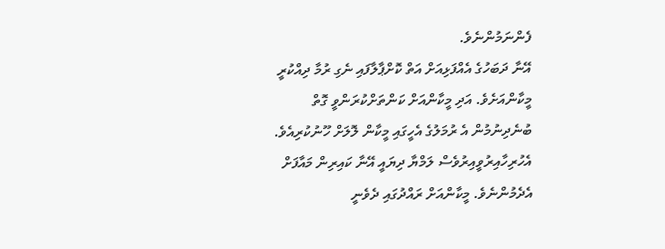ފެންނަމުންނެވެ.
އޭނާ ދަބަހުގެ އެއްފަޅިއަށް އަތް ކޮށްޕާލާފައި ނެގި ރުމާ ދިއްކުރީ މީކާންއަށެވެ. އަދި މީކާންއަށް ކަންތަށްކުރަންވީ ގޮތް ބުނެދިނުމުން އެ ރުމަލުގެ އެހީގައި މީކާން ލޮލަށް ހޫނުކުރިއެވެ. އެހުރިހާއިރުވީއިރުވެސް ލަމްޔާ ދިޔައީ އޭނާ ކައިރިން މައާފަށް އެދެމުންނެވެ. މީކާންއަށް ރައްދުގައި ދެވެނީ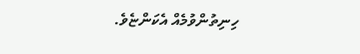ހިނިތުންވުމެއް އެކަންޏެވެ.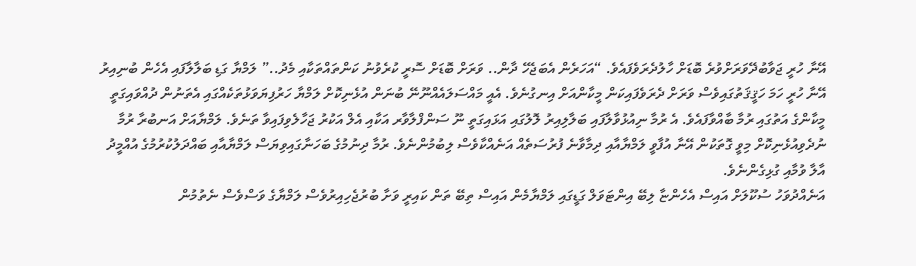އޭނާ ހުރީ ޖަވާބުދޭވަރަށްވުރެ ބޮޑަށް ހާލުދެރަވެފައެވެ. “އަހަރެން އެބަޖެހޭ ދާން.. ވަރަށް ބޮޑަށް ސޮރީ ކުރެވުނު ކަންތައްތަކާއި މެދު..” ލަމްޔާ ގަޑި ބަލާލާފައި އެހެން ބުނިއިރު އޭނާ ހުރީ ހަމަ ހަޤީޤަތުގައިވެސް ވަރަށް ދެރަވެފައިކަން މީކާންއަށް އިނގުނެވެ. އެއީ މައްސަލައެއްނޫނޭ ބުނަން އުޅެނިކޮށް ލަމްޔާ ހަރުފިޔަވަޅުތަކެއްގައި އެތަނުން ދުއްވައިގަތީ މީކާންގެ އަތުގައި ރުމާ ބާއްވާފައެވެ. އެ ރުމާ ނިއުޅުވާލާފައި ބަލާލިއިރު ލޮލުގައި އަޅައިގަތީ ނޫ ސަންފްލާވާރ އަކާއި އެލް އަކުރު ޖަހާލެވިފައިވާ ތަނެވެ. ލަމްޔާއަށް އަނބުރާ ރުމާ ނުދެވިއުޅެނިކޮށް މިވީ ގޮތަކުން އޭނާ އުފާވީ ލަމްޔާއާއި ދިމާވާނެ ފުރުސަތެއް އަނެއްކާވެސް ލިބުމުންނެވެ. ރުމާ ދިނުމުގެ ބަހަނާގައިވިޔަސް ލަމްޔާއާއި ބައްދަލުކުރުމުގެ އުއްމީދު އާލާ ވުމާއި ގުޅިގެންނެވެ.
އަނެއްދުވަހު ސުކޫލަށް އައިސް އެހެންޏާ ލިބޭ އިންޓަވަލް ގަޑީގައި ލަމްޔާމެން އައިސް ތިބޭ ތަން ކައިރީ ވަށާ ބުރުޖެހިއިރުވެސް ލަމްޔާގެ ވަސްވެސް ނެތުމުން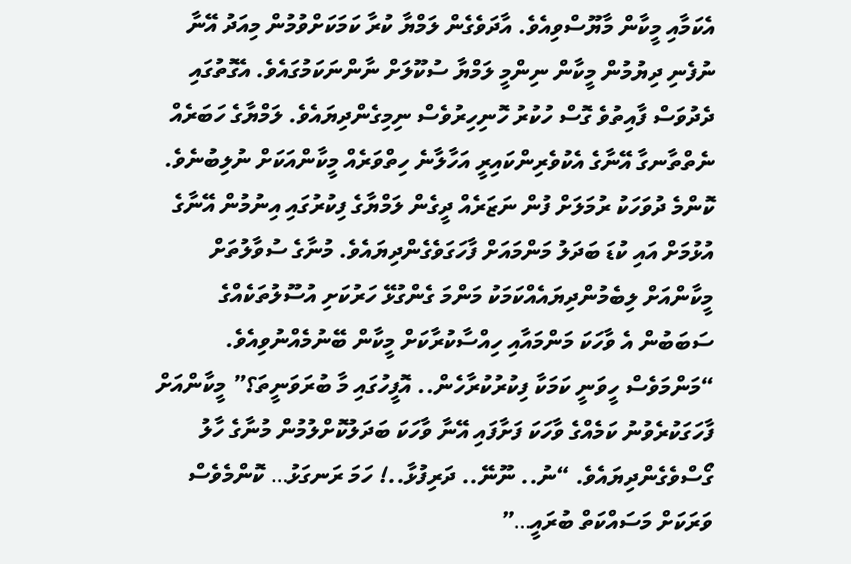އެކަމާއި މީކާން މާޔޫސްވިއެވެ. އާދަވެގެން ލަމްޔާ ކުރާ ކަމަކަށްވުމުން މިއަދު އޭނާ ނުފެނި ދިޔުމުން މީކާން ނިންމީ ލަމްޔާ ސުކޫލަށް ނާންނަކަމުގައެވެ. އެގޮތުގައި ދެދުވަސް ފާއިތުވެ ގޮސް ހުކުރު ހޮނިހިރުވެސް ނިމިގެންދިޔައެވެ. ލަމްޔާގެ ހަބަރެއް ނެތްތާނގާ އޭނާގެ އެކުވެރިންކައިރީ އަހާލާނެ ހިތްވަރެއް މީކާންއަކަށް ނުލިބުނެވެ. ކޮންމެ ދުވަހަކު ރުމަލަށް ފުން ނަޒަރެއް ދީގެން ލަމްޔާގެ ފިކުރުގައި އިނުމުން އޭނާގެ އުޅުމަށް އައި ކުޑަ ބަދަލު މަންމައަށް ފާހަގަވެގެންދިޔައެވެ. މުނާގެ ސުވާލުތަށް މީކާންއަށް ލިބެމުންދިޔައެއްކަމަކު މަންމަ ގެންގުޅޭ ހަރުކަށި އުސޫލުތަކެއްގެ ސަބަބުން އެ ވާހަކަ މަންމައާއި ހިއްސާކުރާކަށް މީކާން ބޭނުމެއްނުވިއެވެ.
“މަންމަވެސް ހީވަނީ ކަމަކާ ފިކުރުކުރާހެން.. އޮފީހުގައި މާ ބުރަވަނީތަ؟” މީކާންއަށް ފާހަގަކުރެވުނު ކަމެއްގެ ވާހަކަ ފަށާފައި އޭނާ ވާހަކަ ބަދަލުކޮށްލުމުން މުނާގެ ހާލު ގޯސްވެގެންދިޔައެވެ. “ނު.. ނޫނޭ.. ދަރިފުޅާ..! ހަމަ ރަނގަޅު… ކޮންމެވެސް ވަރަކަށް މަސައްކަތް ބުރައީ…”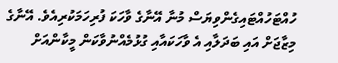ހުއްޓަހުއްޓައިގެންވިޔަސް މުނާ އޭނާގެ ވާހަކަ ފުރިހަމަކުރިއެވެ. އޭނާގެ މިޒާޖަށް އައި ބަދަލާއި އެ ވާހަކައާއި ގުޅުމެއްނުވާކަން މީކާންއަށް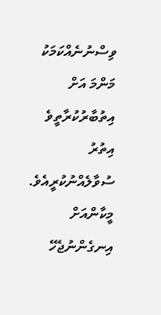ވިސްނުނެއްކަމަކު މަންމަ އަށް އިތުބާރުކުރާތީވެ އިތުރު ސުވާލެއްނުކުރީއެވެ. މީކާންއަށް އިނގެންނުޖެހޭ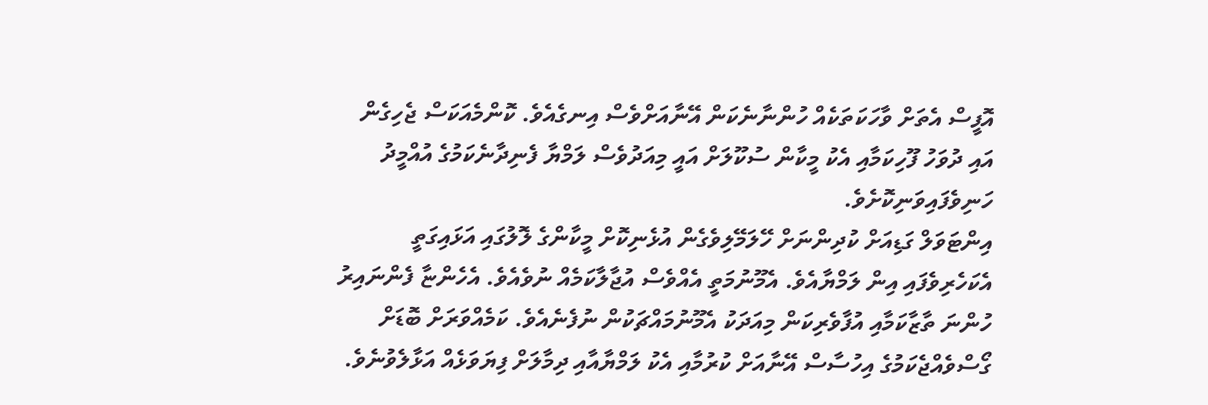އޮފީސް އެތަށް ވާހަކަތަކެއް ހުންނާނެކަން އޭނާއަށްވެސް އިނގެއެވެ. ކޮންމެއަކަސް ޖެހިގެން އައި ދުވަހު ފޫހިކަމާއި އެކު މީކާން ސުކޫލަށް އައީ މިއަދުވެސް ލަމްޔާ ފެނިދާނެކަމުގެ އުއްމީދު ހަނިވެފައިވަނިކޮށެވެ.
އިންޓަވަލް ގަޑިއަށް ކުދިންނަށް ހޭލަމޭލިވެގެން އުޅެނިކޮށް މީކާންގެ ލޮލުގައި އަޅައިގަތީ އެކަހެރިވެފައި އިން ލަމްޔާއެވެ. އެމޫނުމަތީ އެއްވެސް އުޖާލާކަމެއް ނުވެއެވެ. އެހެންޏާ ފެންނައިރު ހުންނަ ތާޒާކަމާއި އުފާވެރިކަން މިއަދަކު އެމޫނުމައްޗަކުން ނުފެނެއެވެ. ކަމެއްވަރަށް ބޮޑަށް ގޯސްވެއްޖެކަމުގެ އިހުސާސް އޭނާއަށް ކުރުމާއި އެކު ލަމްޔާއާއި ދިމާލަށް ފިޔަވަޅެއް އަޅާލެވުނެވެ.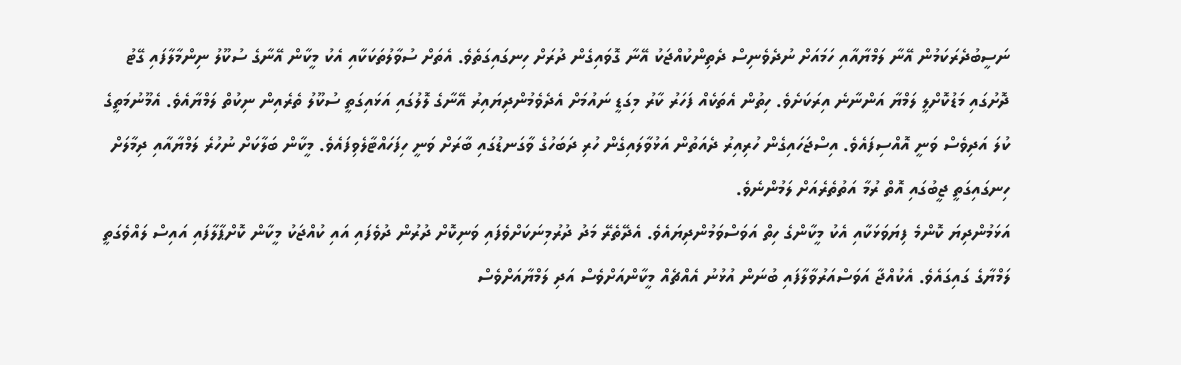ނަސީބުދެރަކަމުން އޭނާ ލަމްޔާއާއި ހަމައަށް ނުދެވެނިސް ދެތިންކުއްޖަކު އޭނާ ގޮވައިގެން ދުރަށް ހިނގައިގަތެވެ. އެތަށް ސުވާލުތަކަކާއި އެކު މީކާން އޭނާގެ ސުކޫލު ނިންމާލާފައި ގޭޓު ދޮށުގައި މަޑުކޮށްލީ ލަމްޔާ އަންނާނެ އިރަކަށެވެ. ހިތުން އެތަކެއް ފަހަރު ކާރު މިގަޑީ ނައުމަށް އެދެވެމުންދިޔައިރު އޭނާގެ ލޮލުގައި އަޅައިގަތީ ސުކޫލު ތެރެއިން ނިކުތް ލަމްޔާއެވެ. އެމޫނުމަތީގެ ކުލަ އަދިވެސް ވަނީ އޮއްސިފައެވެ. އިސްޖަހައިގެން ހުރިއިރު ދެއަތުން އަޅުވާލައިގެން ހުރި ދަބަހުގެ ވާގަނޑުގައި ބާރަށް ވަނީ ހިފަހައްޓާލެވިފައެވެ. މީކާން ބަލާކަށް ނުހުރެ ލަމްޔާއާއި ދިމާލަށް ހިނގައިގަތީ ޖީބުގައި އޮތް ރުމާ އަތުތެރެއަށް ލަމުންނެވެ.
އަޅަމުންދިޔަ ކޮންމެ ފިޔަވަޅަކާއި އެކު މީކާންގެ ހިތް އަވަސްވަމުންދިޔައެވެ. އެދޭތެރޭ މަދު ދުރުމިނަކަށްވެފައި ވަނިކޮށް ދުރުން ދުވެފައި އައި ކުއްޖަކު މީކާން ކޮށްޕާލާފައި އައިސް ލައްވެގަތީ ލަމްޔާގެ ގައިގައެވެ. އެކުއްޖާ އަވަސްއަރުވާލާފައި ބުނަން އުޅުނު އެއްޗެއް މީކާންއަށްވެސް އަދި ލަމްޔާއަށްވެސް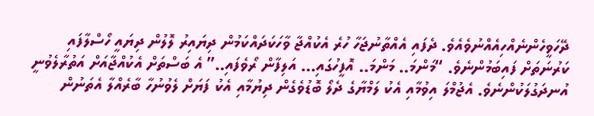ދޭހަވީހެންނެއްހިއެއްނުވެއެވެ. ދެފައި އެއްތާނުޖަހާ ހުރެ އެކުއްޖާ ވާހަކަދައްކަމުން ދިޔައިރު ލޮލުން ދިޔައީ ހޯސްލާފައި ކަރުނަތަށް ފައިބަމުންނެވެ. “މަންމަ.. މަންމަ.. އޮފީހުގައި… އަލިފާން ރޯވެފައި..” އެ ބަސްތަށް އެކުއްޖާއަށް އަތުރާލެވުނީ އުނދަގުލަކުންނެވެ. އެޖުމްލަ އިވުމާއި އެކު ލަމްޔާގެ ދެލޯ ބޮޑުވެގެން ދިޔުމާއި އެކު ފަޔަށް ލެވުނުހާ ބާރެއްލާ އެތަނުން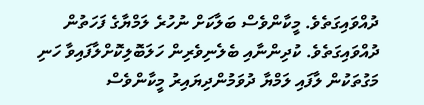ދުއްވައިގަތެވެ. މީކާންވެސް ބަލާކަށް ނުހުރެ ލަމްޔާގެ ފަހަތުން ދުއްވައިގަތެވެ. ކުދިންނާއި ބެލެނިވެރިން ހަލަބޮލިކޮށްލާފައިވާ ހަނި މަގުތަކުން ލާފައި ލަމްޔާ ދުވަމުންދިޔައިރު މީކާންވެސް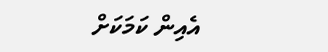އެއިން ކަމަކަށް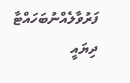ފަރުވާލެއްނުބަހައްޓާ ދިޔައީ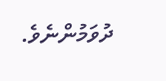ދުވަމުންނެވެ.